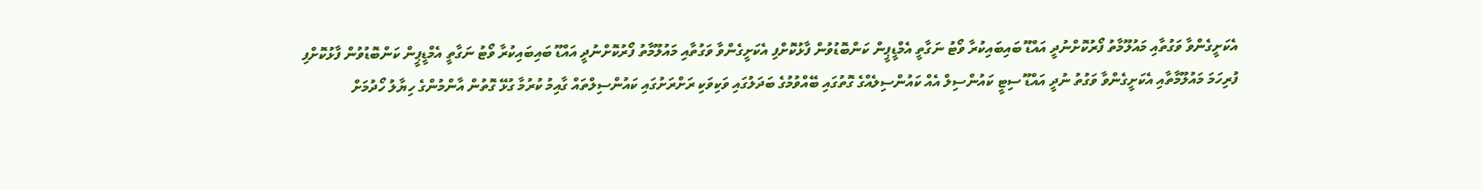އެކަށީގެންވާ ވަގުތާއި މައުލޫމާތު ފޯރުކޮށްނުދީ އައްޑޫ ބައިބައިކުރާ ވޯޓު ނަގާތީ އެމްޑީޕީން ކަންބޮޑުވުން ފާޅުކޮށްފި އެކަށީގެންވާ ވަގުތާއި މައުލޫމާތު ފޯރުކޮށްނުދީ އައްޑޫ ބައިބައިކުރާ ވޯޓު ނަގާތީ އެމްޑީޕީން ކަންބޮޑުވުން ފާޅުކޮށްފި
ފުރިހަމަ މައުލޫމާތާއި އެކަށީގެންވާ ވަގުތު ނުދީ އައްޑޫ ސިޓީ ކައުންސިލް އެއް ކައުންސިލެއްގެ ގޮތުގައި ބޭއްވުމުގެ ބަދަލުގައި ވަކިވަކި ރަށްރަށުގައި ކައުންސިލްތައް ގާއިމު ކުރުމާ ގުޅޭ ގޮތުން އާންމުންގެ ހިޔާލު ހޯދުމަށް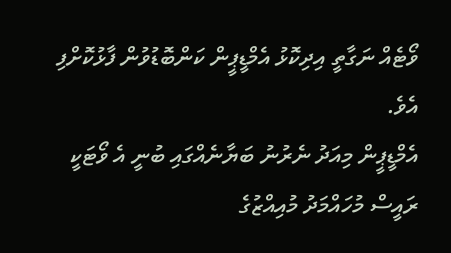ވޯޓެއް ނަގާތީ އިދިކޮޅު އެމްޑީޕީން ކަންބޮޑުވުން ފާޅުކޮށްފި އެވެ.
އެމްޑީޕީން މިއަދު ނެރުނު ބަޔާނެއްގައި ބުނީ އެ ވޯޓަކީ ރައީސް މުހައްމަދު މުއިއްޒުގެ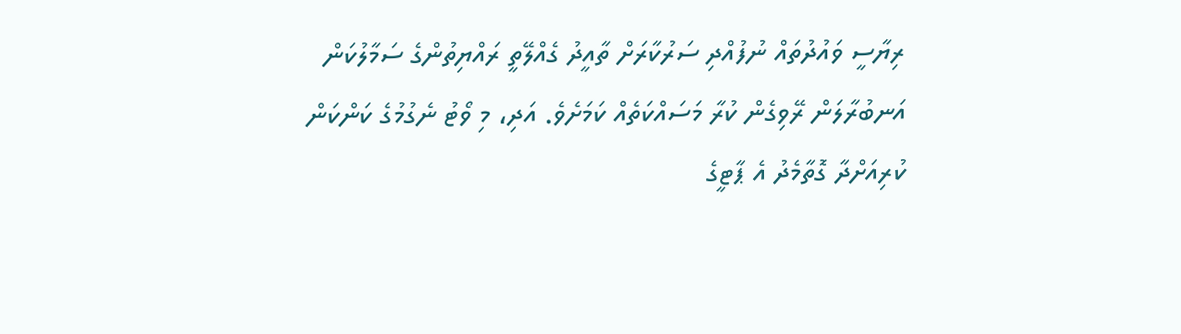ރިޔާސީ ވައުދުތައް ނުފުއްދި ސަރުކާރަށް ތާއީދު ގެއްލޭތީ ރައްޔިތުންގެ ސަމާލުކަން އަނބުރާލަން ރޭވިގެން ކުރާ މަސައްކަތެއް ކަމަށެވެ. އަދި، މި ވޯޓު ނެގުމުގެ ކަންކަން ކުރިއަށްދާ ގޮތާމެދު އެ ޕާޓީގެ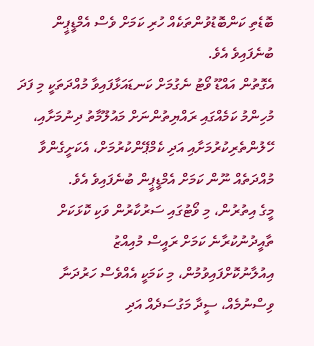ބޮޑެތި ކަންބޮޑުވުންތަކެއް ހުރި ކަމަށް ވެސް އެމްޑީޕީން ބުނެފައިވެ އެވެ.
އެގޮތުން އައްޑޫ ވޯޓު ނެގުމަށް ކަނޑައަޅާފައިވާ މުއްދަތަކީ މި ފަދަ މުހިންމު ކަމެއްގައި ރައްޔިތުންނަށް މައުލޫމާތު ދިނުމަށާއި، ހޭލުންތެރިކުރުމަށާއި އަދި ކެމްޕޭންކުރުމަށް، އެކަށީގެންވާ މުއްދަތެއް ނޫން ކަމަށް އެމްޑީޕީން ބުނެފައިވެ އެވެ.
މީގެ އިތުރުން، މި ވޯޓުގައި ސަރުކާރުން ވަކި ކޮޅަކަށް ތާއީދުނުކުރާނެ ކަމަށް ރައީސް މުއިއްޒު އިއުލާނުކޮށްފައިވުމުން، މި ކަމަކީ އެއްވެސް ހަރުދަނާ ވިސްނުމެއް، ސީދާ މަގުސަދެއް އަދި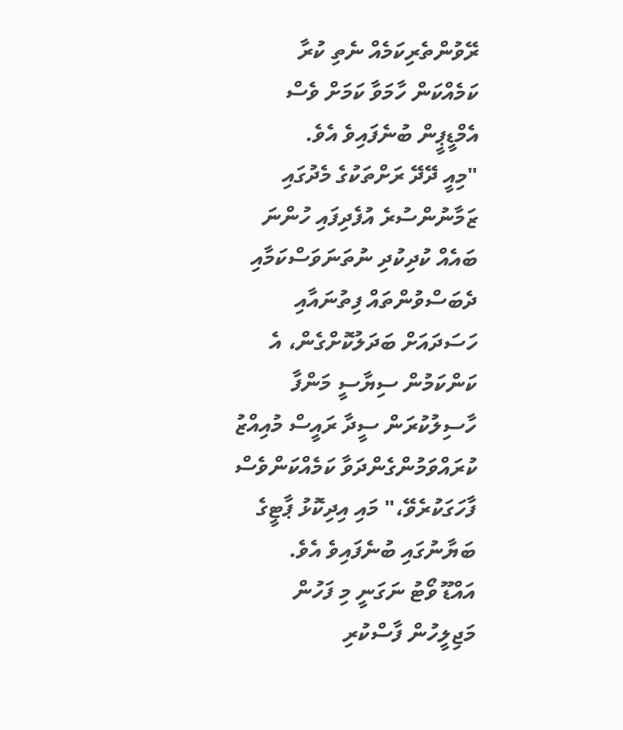ރޭވުންތެރިކަމެއް ނެތި ކުރާ ކަމެއްކަން ހާމަވާ ކަމަށް ވެސް އެމްޑީޕީން ބުނެފައިވެ އެވެ.
"މިއީ ދޭދޭ ރަށްތަކުގެ މެދުގައި ޒަމާނުންސުރެ އުފެދިފައި ހުންނަ ބައެއް ކުދިކުދި ނުތަނަވަސްކަމާއި ދެބަސްވުންތައް ފިތުނައާއި ހަސަދައަށް ބަދަލުކޮށްގެން، އެ ކަންކަމުން ސިޔާސީ މަންފާ ހާސިލުކުރަން ސީދާ ރައީސް މުއިއްޒު ކުރައްވަމުންގެންދަވާ ކަމެއްކަންވެސް ފާހަގަކުރެވޭ،" މައި އިދިކޮޅު ޕާޓީގެ ބަޔާނުގައި ބުނެފައިވެ އެވެ.
އައްޑޫ ވޯޓު ނަގަނީ މި ފަހުން މަޖިލީހުން ފާސްކުރި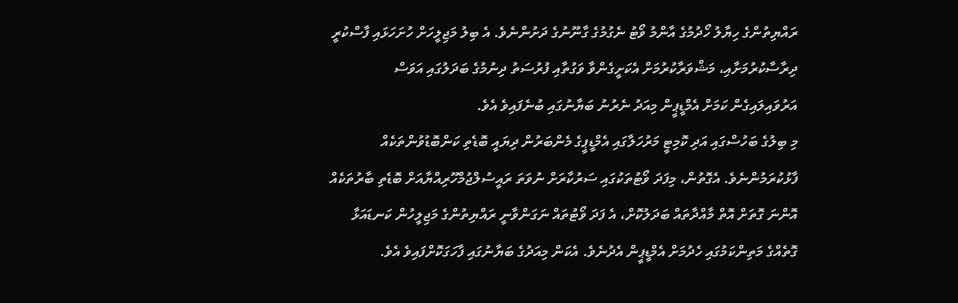ރައްޔިތުންގެ ހިޔާލު ހޯދުމުގެ އާންމު ވޯޓު ނެގުމުގެ ގާނޫނުގެ ދަށުންނެވެ. އެ ބިލު މަޖިލީހަށް ހުށަހަޅައި ފާސްކުރީ ދިރާސާކުރުމަށާއި، މަޝްވަރާކުރުމަށް އެކަށީގެންވާ ވަގުތާއި ފުރުސަތު ދިނުމުގެ ބަދަލުގައި އަވަސް އަރުވައިލައިގެން ކަމަށް އެމްޑީޕީން މިއަދު ނެރުނު ބަޔާނުގައި ބުނެފައިވެ އެވެ.
މި ބިލުގެ ބަހުސްގައި އަދި ކޮމިޓީ މަރުހަލާގައި އެމްޑީޕީގެ މެންބަރުން ދިޔައީ ބޮޑެތި ކަންބޮޑުވުންތަކެއް ފާޅުކުރަމުންނެވެ. އެގޮތުން، މިފަދަ ވޯޓުތަކުގައި ސަރުކާރަށް ނުވަތަ ރައީސުލްޖުމްހޫރިއްޔާއަށް ބޮޑެތި ބާރުތަކެއް އޮންނަ ގޮތަށް އޮތް މާއްދާތައް ބަދަލުކޮށް، އެ ފަދަ ވޯޓުތައް ނަގަންވާނީ ރައްޔިތުންގެ މަޖިލީހުން ކަނޑައަޅާ ގޮތެއްގެ މަތިންކަމުގައި ހެދުމަށް އެމްޑީޕީން އެދުނެވެ. އެކަން މިއަދުގެ ބަޔާނުގައި ފާހަގަކޮށްފައިވެ އެވެ.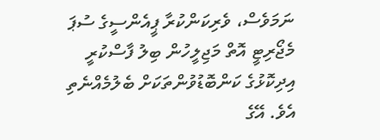ނަމަވެސް، ވެރިކަންކުރާ ޕީއެންސީގެ ސުޕަ މެޖޯރިޓީ އޮތް މަޖިލީހުން ބިލު ފާސްކުރީ އިދިކޮޅުގެ ކަންބޮޑުވުންތަކަށް ބެލުމެއްނެތި އެވެ. އޭގެ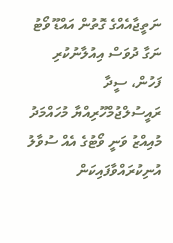ނަތީޖާއެއްގެ ގޮތުން އައްޑޫ ވޯޓު ނަގާ ދުވަސް އިއުލާނުކުރި ފަހުން، ސީދާ ރައީސުލްޖުމްހޫރިއްޔާ މުހައްމަދު މުއިއްޒު ވަނީ ވޯޓުގެ އެއް ސުވާލު އުނިކުރައްވާފައިކަން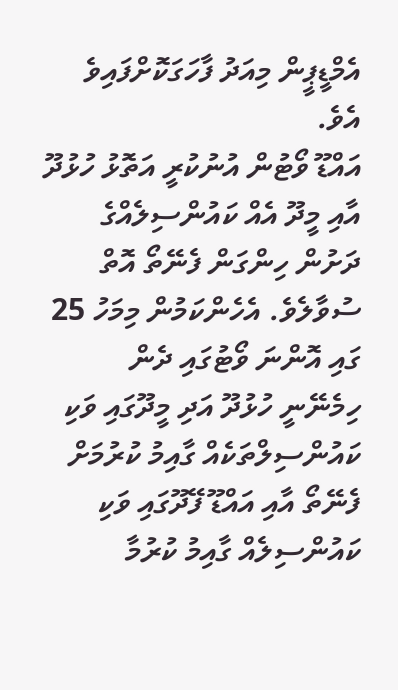އެމްޑީޕީން މިއަދު ފާހަގަކޮށްފައިވެ އެވެ.
އައްޑޫ ވޯޓުން އުނުކުރީ އަތޮޅު ހުޅުދޫ އާއި މީދޫ އެއް ކައުންސިލެއްގެ ދަށުން ހިންގަން ފެނޭތޯ އޮތް ސުވާލެވެ. އެހެންކަމުން މިމަހު 25 ގައި އޮންނަ ވޯޓުގައި ދެން ހިމެނޭނީ ހުޅުދޫ އަދި މީދޫގައި ވަކި ކައުންސިލްތަކެއް ގާއިމު ކުރުމަށް ފެނޭތޯ އާއި އައްޑޫ ފޭދޫގައި ވަކި ކައުންސިލެއް ގާއިމު ކުރުމާ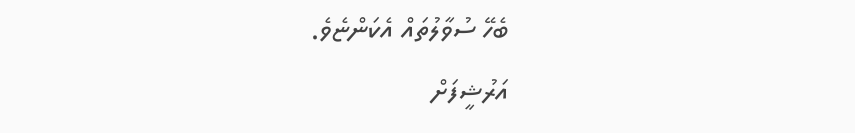ބެހޭ ސުވާލުތައް އެކަންޏެވެ.
އަރުޝީފަށް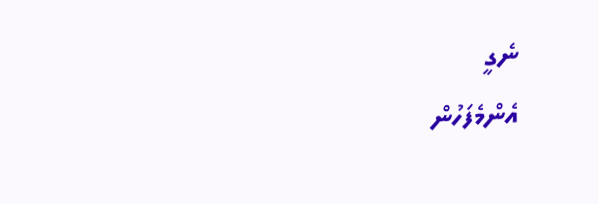ނެގީ
އެންމެފަހުން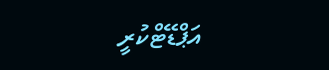އަޕްޑޭޓްކުރީ